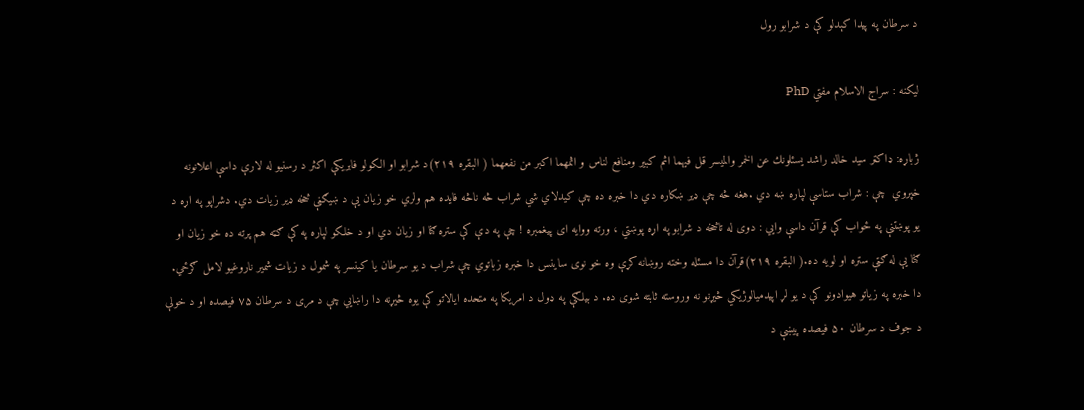د سرطان په پيدا کېدلو کې د شرابو رول

ليکنه : سراج الاسلام مفتي PhD

ژباړه: ډاکټر سيد خالد راشد يسئلونك عن الخمر والميسر قل فيهما اثم كبير ومنافع لناس و اثمهما اكبر من نفعهما ( البقره ۲۱۹)د شرابو او الكولو فابريكې اكثر د رسنيو له لارې داسې اعلانونه خپروي  چې : شراب ستاسې لپاره ښه دي .هغه څه چې ډير ښكاره دي دا خبره ده چې كيدلاي شي شراب څه ناڅه فايده هم ولري خو زيان يې د ښيګڼې څخه ډير زيات دي. دشراپو په اړه د يو پوښتنې په ځواب كې قرآن داسې وايي : دوى له تاڅخه د شرابو په اړه پوښتي ، ورته ووايه اى پيغمبره ! چې په دې كې ستره ګنا او زيان دي او د خلكو لپاره په كې ګټه هم پرته ده خو زيان او ګنا يې له ګټې ستره او لويه ده.( البقره ۲۱۹)قرآن دا مسئله وخته روښانه كړې وه خو نوى ساينس دا خبره زباتوي چې شراب د يو سرطان يا كينسر په شمول د زيات شمير ناروغيو لامل ګرځي. دا خبره په زياتو هيوادونو كې د يو لړ اپيدميالوژيكي څيړنو نه وروسته ثابته شوى ده. د بيلګې په ډول د امريكا په متحده ايالاتو كې يوه څيړنه دا راښايي چې د مرى د سرطان ۷۵ فيصده او د خولې د جوف د سرطان ۵۰ فيصده پيښې د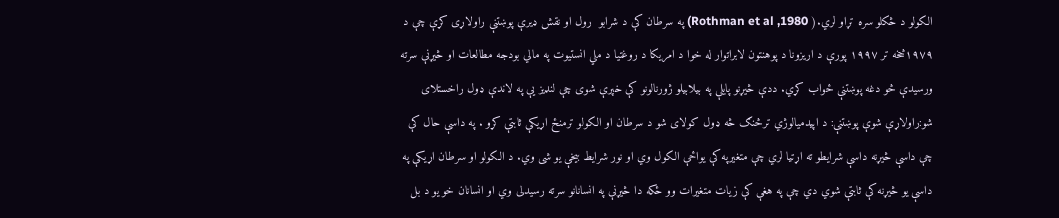الكولو د څكلو سره تړاو لري.( Rothman et al ,1980) په سرطان كې د شرابو  رول او نقش ډيرې پوښتنې راولاړى كړې چې د ۱۹۷۹څخه تر ۱۹۹۷ پورې د اريزونا د پوهنتون لابراتوار له خوا د امريكا د روغتيا د ملي انستيوت په مالي بودجه مطالعات او څيړنې سرته ورسيدې څو دغه پوښتنې ځواب كړي. ددې څيړنو پايلې په بيلابيلو ژورنالونو كې خپرې شوى چې لنډيز يې په لاندې ډول راخستلاى شو:راولاړې شوې پوښتنې: د اپيدميالوژي ترڅنګ څه ډول كولاى شو د سرطان او الكولو ترمنځ اړيكې ثابتې كړو . په داسې حال كې چې داسې څيړنه داسې شرايطو ته اړتيا لري چې متغيرپه كې يواځې الكول وي او نور شرايط بيخې يو شى وي. د الكولو او سرطان اړيكې په داسې يو څيړنه كې ثابتې شوي دي چې په هغې كې زيات متغيرات وو ځكه دا څيړنې په انسانانو سرته رسيدلى وي او انسانان خو يو د بل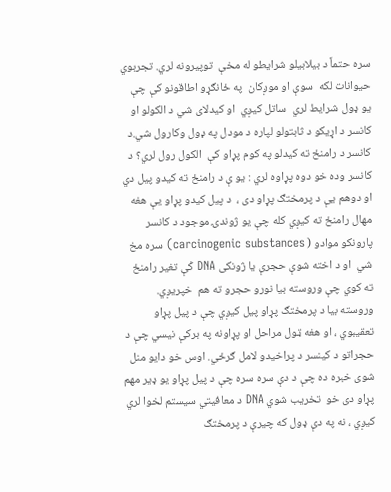سره حتماً د بيلابيلو شرايطو له مخې  توپيرونه لري. تجربوي حيوانات لكه  سوې او موږكان  په ځانګړو اطاقونو كې چې يو ډول شرايط لري  ساتل كيږي  او كيدلاى شي د الكولو او كانسر د اړيكو د ثابتولو لپاره د مودل په ډول وكارول شي.د كانسر د رامنځ ته كيدلو په كوم پړاو كې  الكول رول لري؟ د كانسر وده خو دوه پړاوه لري : يو ې د رامنځ ته كيدو پيل دي او دوهم يې د پرمختګ پړاو دى ،  د پيل كيدو پړاو يې هغه مهال رامنځ ته كيږي كله چې يو ژوندۍ موجود د كانسر پارونكو موادو ( carcinogenic substances) سره مخ شي  او د اخته شوې حجرې يا ژونكى DNA كْې تغير رامنځ ته كوي چې وروسته بيا نورو حجرو ته هم  خپريږي. وروسته بيا د پرمختګ پړاو پيل كيږي چې د پيل پړاو تعقيبوي ، او هغه ټول مراحل او پړاونه په بركې نيسي چې د حجراتو د كينسر د پراخيدو لامل ګرځي. اوس خو دايو منل شوى خبره ده چې د دې سره سره چې د پيل پړاو يو ډير مهم پړاو دى خو  تخريب شوي DNA د معافيتي سيستم لخوا لري كيږي ، نه په دې ډول كه چيرې د پرمختګ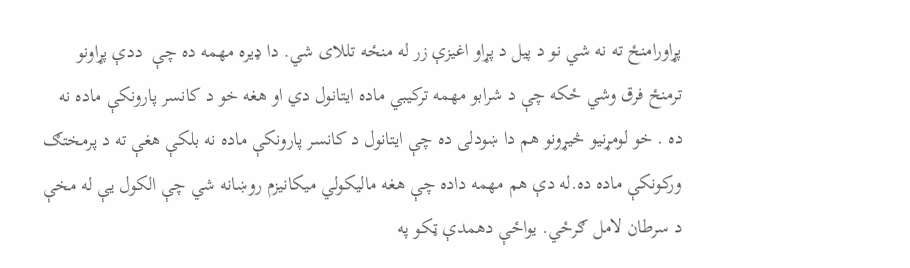پړاورامنځ ته نه شي نو د پيل د پړاو اغيزې زر له منځه تللاى شي. دا ډيره مهمه ده چې  ددې پړاونو ترمنځ فرق وشي ځكه چې د شرابو مهمه تركيبي ماده ايتانول دي او هغه خو د كانسر پارونكې ماده نه ده . خو لومړنيو څيړونو هم دا ښودلى ده چې ايتانول د كانسر پارونكې ماده نه بلكې هغې ته د پرمختګ وركونكې ماده ده.له دې هم مهمه داده چې هغه ماليكولي ميكانيزم روښانه شي چې الكول يې له مخې د سرطان لامل ګرځي. يواځې دهمدې ټكو په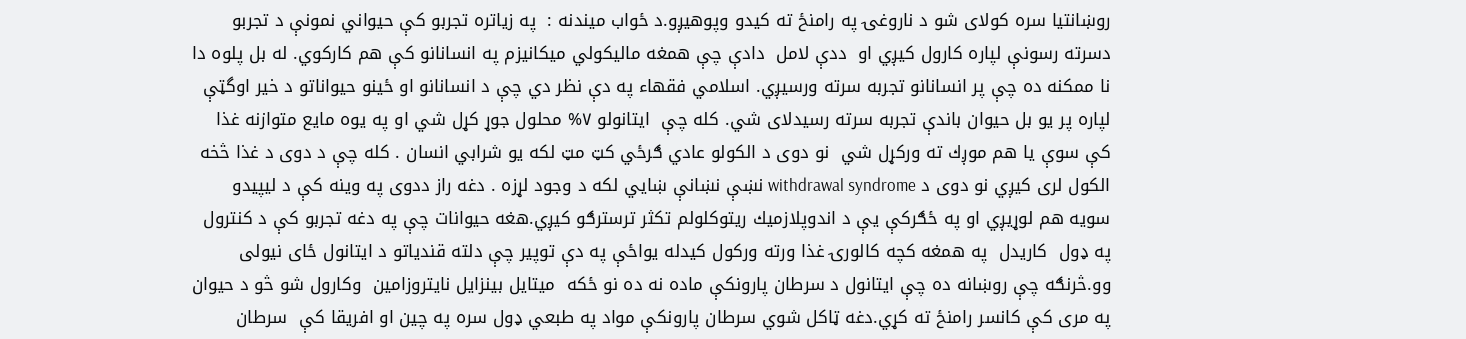روښانتيا سره كولاى شو د ناروغۍ په رامنځ ته كيدو وپوهيږو.د ځواب ميندنه :  په زياتره تجربو كې حيواني نمونې د تجربو دسرته رسونې لپاره كارول كيږي او  ددې لامل  دادې چې همغه ماليكولي ميكانيزم په انسانانو كې هم كاركوي. له بل پلوه دا نا ممكنه ده چې پر انسانانو تجربه سرته ورسيږي. اسلامي فقهاء په دې نظر دي چې د انسانانو او ځينو حيواناتو د خير اوگټې لپاره پر يو بل حيوان باندې تجربه سرته رسيدلاى شي. كله چې  ايتانولو ۷% محلول جوړ كړل شي او په يوه مايع متوازنه غذا كې سوې يا هم موږك ته وركړل شي  نو دوى د الكولو عادي ګرځي كټ مټ لكه يو شرابي انسان . كله چې د دوى د غذا څخه الكول لرى كيږي نو دوى د withdrawal syndrome نښې نښانې ښايي لكه د وجود لړزه . دغه راز ددوى په وينه كې د ليپيدو سويه هم لوړيږي او په ځګركې يې د اندوپلازميك ريتوكلولم تكثر ترسترګو كيږي.هغه حيوانات چې په دغه تجربو كې د كنترول په ډول  كاريدل  په همغه كچه كالورۍ غذا ورته وركول كيدله يواځې په دې توپير چې دلته قندياتو د ايتانول ځاى نيولى وو.څرنګه چې روښانه ده چې ايتانول د سرطان پارونكې ماده نه ده نو ځكه  ميتايل بينزايل نايتروزامين  وكارول شو څو د حيوان په مرى كې كانسر رامنځ ته كړي.دغه ټاكل شوي سرطان پارونكې مواد په طبعي ډول سره په چين او افريقا كې  سرطان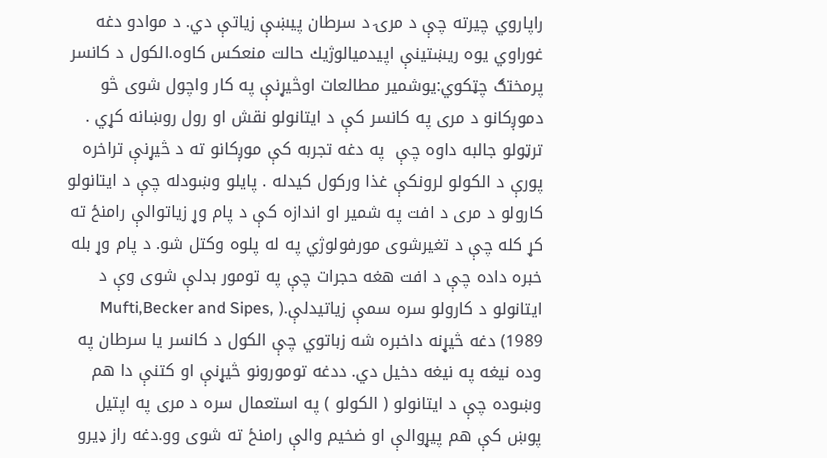راپاروي چيرته چې د مرۍ د سرطان پيښې زياتې دي. د موادو دغه غوراوي يوه ريښتينې اپيدميالوژيك حالت منعكس كاوه.الكول د كانسر پرمختګ چټكوي:يوشمير مطالعات اوڅيړنې په كار واچول شوى څو دموږكانو د مرى په كانسر كې د ايتانولو نقش او رول روښانه كړي . ترټولو جالبه داوه چې  په دغه تجربه كې موږكانو ته د څيړنې تراخره پورې د الكولو لرونكې غذا وركول كيدله . پايلو وښودله چې د ايتانولو كارولو د مرى د افت په شمير او اندازه كې د پام وړ زياتوالې رامنځ ته كړ كله چې د تغيرشوى مورفولوژي په له پلوه وكتل شو. د پام وړ بله خبره داده چې د افت هغه حجرات چې په تومور بدلې شوى وې د ايتانولو د كارولو سره سمې زياتيدلې.( Mufti,Becker and Sipes, 1989) دغه څيړنه داخبره شه زباتوي چې الكول د كانسر يا سرطان په وده نيغه په نيغه دخيل دي. ددغه تومورونو څيړنې او كتنې دا هم وښوده چې د ايتانولو ( الكولو ) په استعمال سره د مرى په اپتيل پوښ كې هم پيړوالې او ضخيم والې رامنځ ته شوى وو.دغه راز ډيرو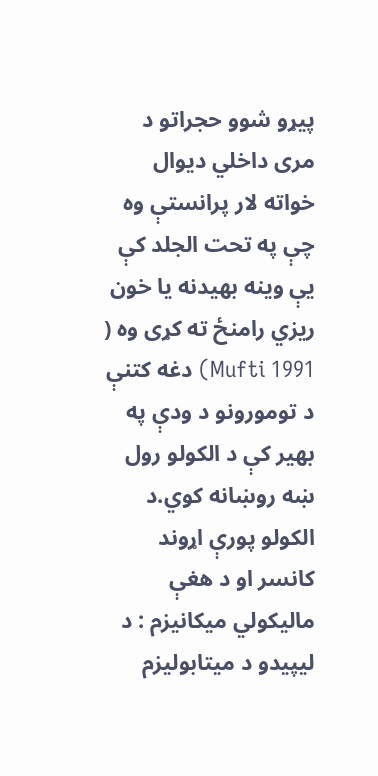پيړو شوو حجراتو د مرى داخلي ديوال خواته لار پرانستې وه چې په تحت الجلد كې يې وينه بهيدنه يا خون ريزي رامنځ ته كړى وه ( Mufti 1991) دغه كتنې  د تومورونو د ودې په بهير كې د الكولو رول ښه روښانه كوي.د الكولو پورې اړوند كانسر او د هغې ماليكولي ميكانيزم : د ليپيدو د ميتابوليزم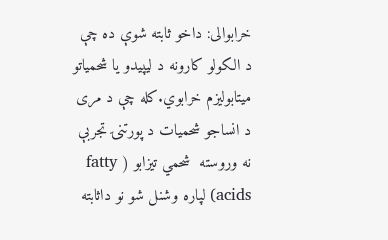خرابوالى: داخو ثابته شوې ده چې  د الكولو كارونه د ليپيدو يا شحمياتو ميتابوليزم خرابوي.كله چې د مرى د انساجو شحميات د پورتنۍ تجربې نه وروسته  شحمي تيزابو ( fatty acids) لپاره وشنل شو نو داثابته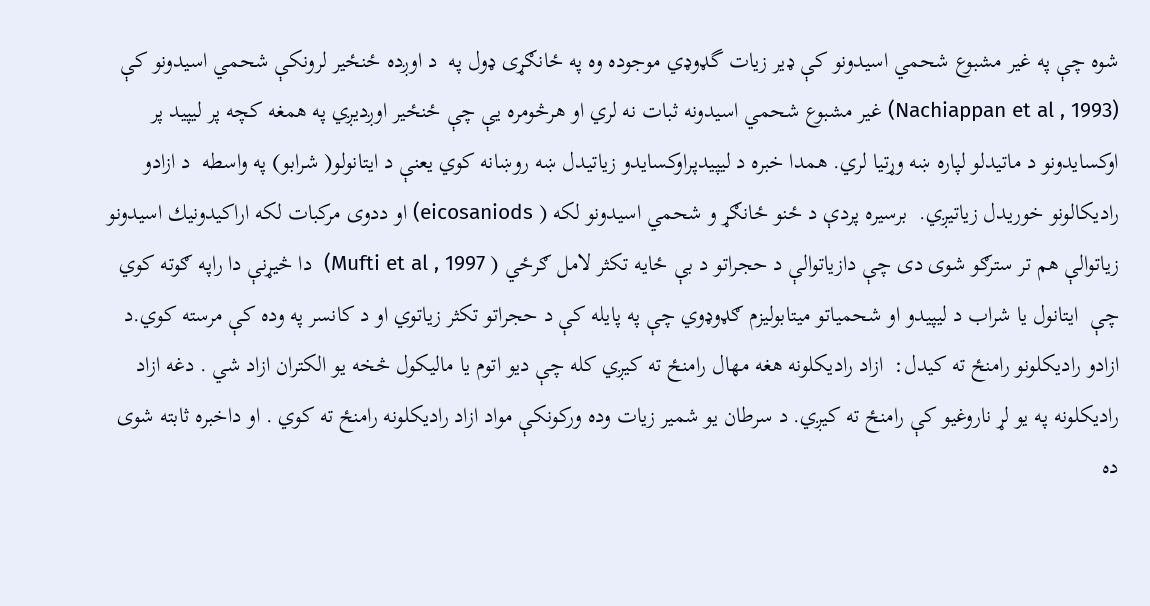شوه چې په غير مشبوع شحمي اسيدونو كې ډير زيات گډوډي موجوده وه په ځانګړى ډول په  د اوږده ځنځير لرونكې شحمي اسيدونو كې (Nachiappan et al , 1993) غير مشبوع شحمي اسيدونه ثبات نه لري او هرڅومره يې چې ځنځير اوږديږي په همغه كچه پر ليپيد پر اوكسايدونو د ماتيدلو لپاره ښه وړتيا لري. همدا خبره د ليپيدپراوكسايدو زياتيدل ښه روښانه كوي يعنې د ايتانولو( شرابو) په واسطه  د ازادو راديكالونو خوريدل زياتيږي.  برسيره پردې د ځنو ځانګړ و شحمي اسيدونو لكه ( eicosaniods) او ددوى مركبات لكه اراكيدونيك اسيدونو زياتوالې هم تر سترګو شوى دى چې دازياتوالې د حجراتو د بې ځايه تكثر لامل ګرځي ( Mufti et al , 1997)  دا څيړنې دا راپه ګوته كوي چې  ايتانول يا شراب د ليپيدو او شحمياتو ميتابوليزم ګډوډوي چې په پايله كې د حجراتو تكثر زياتوي او د كانسر په وده كې مرسته كوي.د ازادو راديكلونو رامنځ ته كيدل:  ازاد راديكلونه هغه مهال رامنځ ته كيږي كله چې ديو اتوم يا ماليكول څخه يو الكتران ازاد شي . دغه ازاد راديكلونه په يو لړ ناروغيو كې رامنځ ته كيږي. د سرطان يو شمير زيات وده وركونكې مواد ازاد راديكلونه رامنځ ته كوي . او داخبره ثابته شوى ده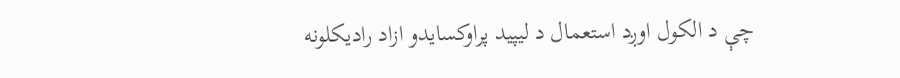چې د الكول اوږد استعمال د ليپيد پراوكسايدو ازاد راديكلونه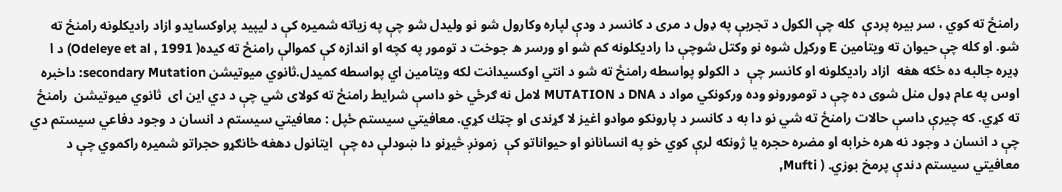رامنځ ته كوي ، سر بيره پردې  كله چې الكول د تجربې په ډول د مرى د كانسر د ودې لپاره وكارول شو نو وليدل شو چې په زياته شميره كې د ليپيد پراوكسايدو ازاد راديكلونه رامنځ ته شو. او كله چې حيوان ته ويتامين E وركړل شوه نو وكتل شوچې دا راديكلونه كم شو او ورسر ه جوخت د تومور په كچه او اندازه كې كموالې رامنځ ته كيده( Odeleye et al , 1991) د ا ډيره جالبه ده ځكه هغه  ازاد راديكلونه او كانسر چې  د الكولو پواسطه رامنځ ته شو د انتي اوكسيدانت لكه ويتامين اي پواسطه كميدل.ثانوي ميوتيشن secondary Mutation: داخبره اوس په عام ډول منل شوى ده چې د تومورونو وده وركونكي مواد د DNA د MUTATION لامل نه ګرځي خو داسې شرايط رامنځ ته كولاى شي چې د دي اين اى  ثانوي ميوتيشن  رامنځ ته كړي. كه چيرې داسې حالات رامنځ ته شي نو دا به د كانسر د پارونكو موادو اغيز لا ګړندى او چټك كړي. معافيتي سيستم ځپل : معافيتي سيستم د انسان د وجود دفاعي سيستم دي چې د انسان د وجود نه هره خرابه او مضره حجره يا ژونكه لرې كوي خو په انسانانو او حيواناتو كې  زمونږ څيړنو دا ښودلې ده چې  ايتانول دهغه ځانګړو حجراتو شميره راكموي چې د معافيتي سيستم دندې پرمخ بوزي. ( Mufti,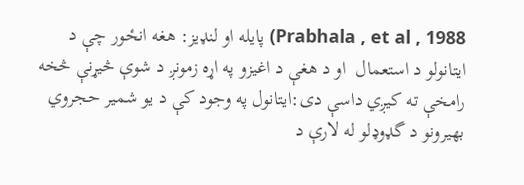Prabhala , et al , 1988) پايله او لنډيز: هغه انځور چې د ايتانولو د استعمال  او د هغې د اغيزو په اړه زمونږ د شوې څيړنې څخه رامخې ته كيږي داسې دى:ايتانول په وجود كې د يو شمير حجروي بهيرونو د گډوډلو له لارې د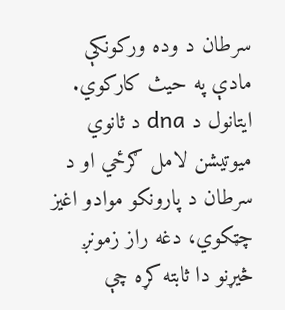سرطان د وده وركونكې مادې په حيث كاركوي. ايتانول د dna د ثانوي ميوتيشن لامل ګرځي او د سرطان د پارونكو موادو اغيز چټكوي، دغه راز زمونږ څيړنو دا ثابته كړه چې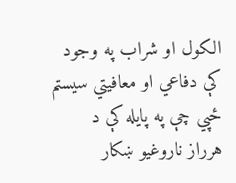الكول او شراب په وجود كې دفاعي او معافيتي سيستم ځپي چې په پايله كې د هرراز ناروغيو ښكار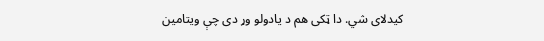كيدلاى شي. دا ټكى هم د يادولو وړ دى چې ويتامين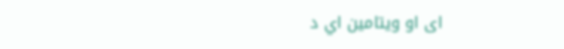اى او ويتامين اي د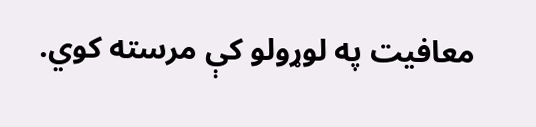معافيت په لوړولو كې مرسته كوي.